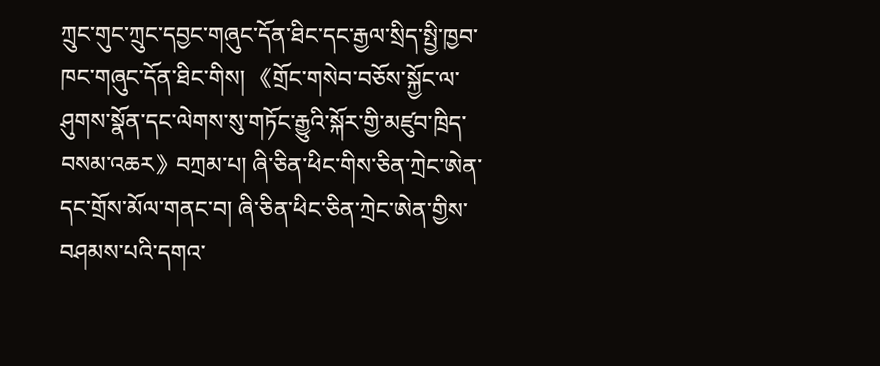ཀྲུང་གུང་ཀྲུང་དབྱང་གཞུང་དོན་ཐིང་དང་རྒྱལ་སྲིད་སྤྱི་ཁྱབ་ཁང་གཞུང་དོན་ཐིང་གིས། 《གྲོང་གསེབ་བཅོས་སྐྱོང་ལ་ཤུགས་སྣོན་དང་ལེགས་སུ་གཏོང་རྒྱུའི་སྐོར་གྱི་མཛུབ་ཁྲིད་བསམ་འཆར》བཀྲམ་པ། ཞི་ཅིན་ཕིང་གིས་ཅིན་ཀྲེང་ཨེན་དང་གྲོས་མོལ་གནང་བ། ཞི་ཅིན་ཕིང་ཅིན་ཀྲེང་ཨེན་གྱིས་བཤམས་པའི་དགའ་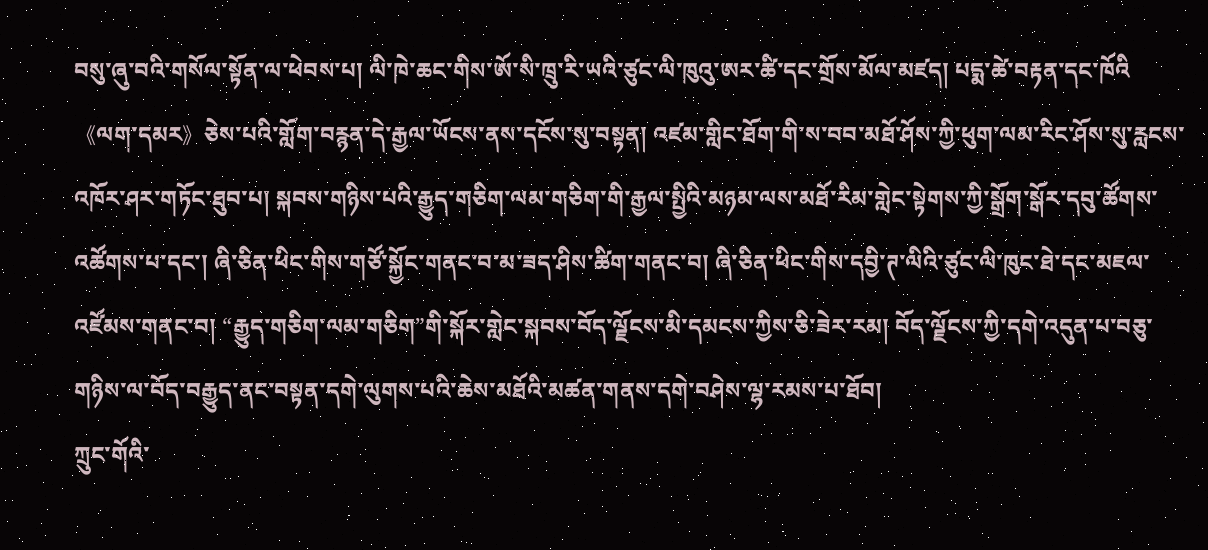བསུ་ཞུ་བའི་གསོལ་སྟོན་ལ་ཕེབས་པ། ལི་ཁེ་ཆང་གིས་ཨོ་སི་ཁྲུ་རི་ཡའི་ཙུང་ལི་ཁུའུ་ཨར་ཚི་དང་གྲོས་མོལ་མཛད། པདྨ་ཚེ་བརྟན་དང་ཁོའི《ལག་དམར》ཅེས་པའི་གློག་བརྙན་དེ་རྒྱལ་ཡོངས་ནས་དངོས་སུ་བསྟན། འཛམ་གླིང་ཐོག་གི་ས་བབ་མཐོ་ཤོས་ཀྱི་ཕུག་ལམ་རིང་ཤོས་སུ་རླངས་འཁོར་ཤར་གཏོང་ཐུབ་པ། སྐབས་གཉིས་པའི་རྒྱུད་གཅིག་ལམ་གཅིག་གི་རྒྱལ་སྤྱིའི་མཉམ་ལས་མཐོ་རིམ་གླེང་སྟེགས་ཀྱི་སྒྲོག་སྒོར་དབུ་ཚོགས་འཚོགས་པ་དང་། ཞི་ཅིན་ཕིང་གིས་གཙོ་སྐྱོང་གནང་བ་མ་ཟད་ཤིས་ཚིག་གནང་བ། ཞི་ཅིན་ཕིང་གིས་དབྱི་ཊ་ལིའི་ཙུང་ལི་ཁུང་ཐེ་དང་མཇལ་འཛོམས་གནང་བ། “རྒྱུད་གཅིག་ལམ་གཅིག”གི་སྐོར་གླེང་སྐབས་བོད་ལྗོངས་མི་དམངས་ཀྱིས་ཅི་ཟེར་རམ། བོད་ལྗོངས་ཀྱི་དགེ་འདུན་པ་བཅུ་གཉིས་ལ་བོད་བརྒྱུད་ནང་བསྟན་དགེ་ལུགས་པའི་ཆེས་མཐོའི་མཚན་གནས་དགེ་བཤེས་ལྷ་རམས་པ་ཐོབ།
ཀྲུང་གོའི་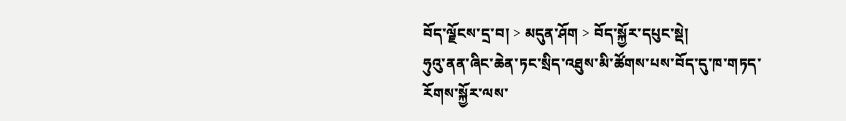བོད་ལྗོངས་དྲ་བ། > མདུན་ཤོག > བོད་སྐྱོར་དཔུང་སྡེ།
ཧུའུ་ནན་ཞིང་ཆེན་ཏང་སྲིད་འཐུས་མི་ཚོགས་པས་བོད་དུ་ཁ་གཏད་རོགས་སྐྱོར་ལས་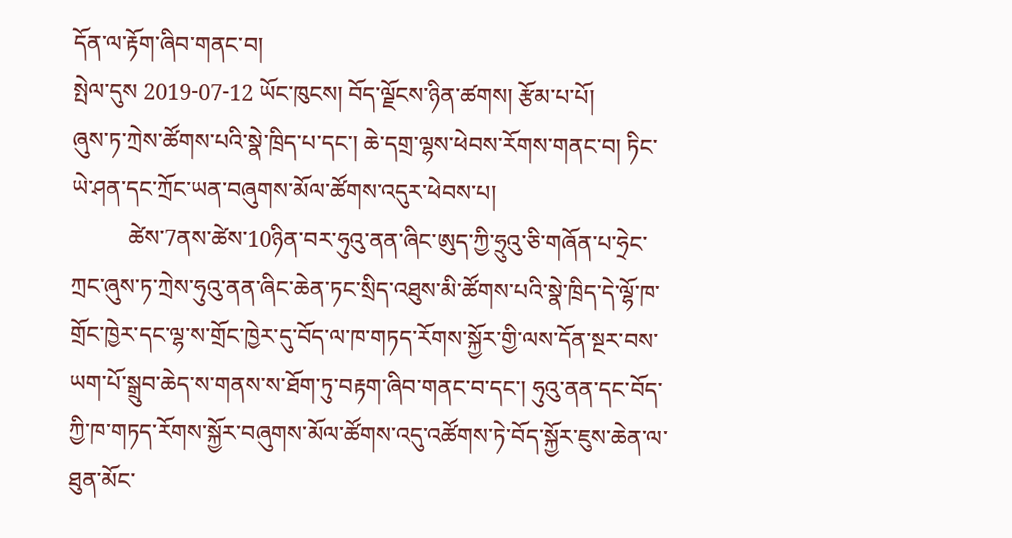དོན་ལ་རྟོག་ཞིབ་གནང་བ།
སྤེལ་དུས 2019-07-12 ཡོང་ཁུངས། བོད་ལྗོངས་ཉིན་ཚགས། རྩོམ་པ་པོ།
ཞུས་ཏ་ཀྲེས་ཚོགས་པའི་སྣེ་ཁྲིད་པ་དང་། ཆེ་དགྲ་ལྷས་ཕེབས་རོགས་གནང་བ། ཏིང་ཡེ་ཤན་དང་ཀྲོང་ཡན་བཞུགས་མོལ་ཚོགས་འདུར་ཕེབས་པ།
          ཚེས་7ནས་ཚེས་10ཉིན་བར་ཧུའུ་ནན་ཞིང་ཨུད་ཀྱི་ཧྲུའུ་ཅི་གཞོན་པ་ཧྲེང་ཀྲང་ཞུས་ཏ་ཀྲེས་ཧུའུ་ནན་ཞིང་ཆེན་ཏང་སྲིད་འཐུས་མི་ཚོགས་པའི་སྣེ་ཁྲིད་དེ་ལྷོ་ཁ་གྲོང་ཁྱེར་དང་ལྷ་ས་གྲོང་ཁྱེར་དུ་བོད་ལ་ཁ་གཏད་རོགས་སྐྱོར་གྱི་ལས་དོན་སྔར་བས་ཡག་པོ་སྒྲུབ་ཆེད་ས་གནས་ས་ཐོག་ཏུ་བརྟག་ཞིབ་གནང་བ་དང་། ཧུའུ་ནན་དང་བོད་ཀྱི་ཁ་གཏད་རོགས་སྐྱོར་བཞུགས་མོལ་ཚོགས་འདུ་འཚོགས་ཏེ་བོད་སྐྱོར་ཇུས་ཆེན་ལ་ཐུན་མོང་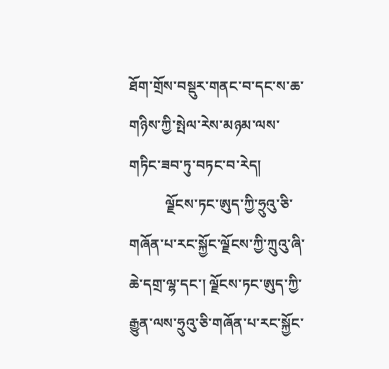ཐོག་གྲོས་བསྡུར་གནང་བ་དང་ས་ཆ་གཉིས་ཀྱི་སྤེལ་རེས་མཉམ་ལས་གཏིང་ཟབ་ཏུ་བཏང་བ་རེད།
          ལྗོངས་ཏང་ཨུད་ཀྱི་ཧྲུའུ་ཅི་གཞོན་པ་རང་སྐྱོང་ལྗོངས་ཀྱི་ཀྲུའུ་ཞི་ཆེ་དགྲ་ལྷ་དང་། ལྗོངས་ཏང་ཨུད་ཀྱི་རྒྱུན་ལས་ཧྲུའུ་ཅི་གཞོན་པ་རང་སྐྱོང་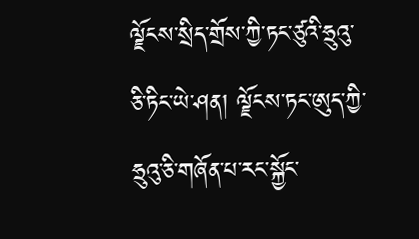ལྗོངས་སྲིད་གྲོས་ཀྱི་ཏང་ཙུའི་ཧྲུའུ་ཅི་ཏིང་ཡེ་ཤན། ལྗོངས་ཏང་ཨུད་ཀྱི་ཧྲུའུ་ཅི་གཞོན་པ་རང་སྐྱོང་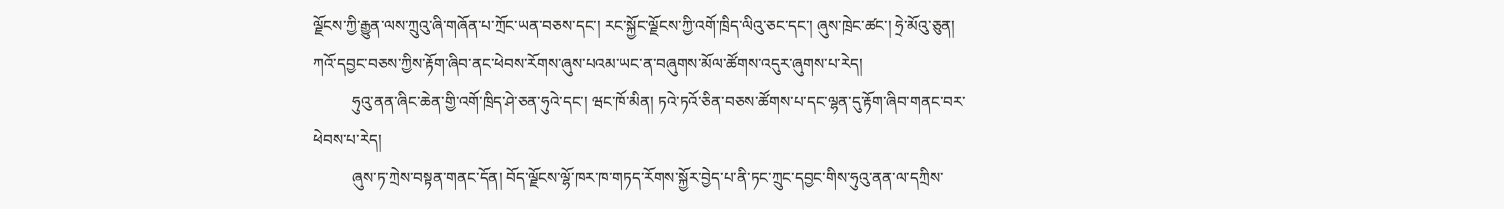ལྗོངས་ཀྱི་རྒྱུན་ལས་ཀྲུའུ་ཞི་གཞོན་པ་ཀྲོང་ཡན་བཅས་དང་། རང་སྐྱོང་ལྗོངས་ཀྱི་འགོ་ཁྲིད་ལིའུ་ཅང་དང་། ཞུས་ཁྲེང་ཚང་། ཧྲེ་མོའུ་ཅུན། ཀའོ་དབྱང་བཅས་ཀྱིས་རྟོག་ཞིབ་ནང་ཕེབས་རོགས་ཞུས་པའམ་ཡང་ན་བཞུགས་མོལ་ཚོགས་འདུར་ཞུགས་པ་རེད།
          ཧུའུ་ནན་ཞིང་ཆེན་གྱི་འགོ་ཁྲིད་ཤེ་ཅན་ཧུའེ་དང་། ཝང་ཁོ་མིན། ཏའེ་ཏའོ་ཅིན་བཅས་ཚོགས་པ་དང་ལྷན་དུ་རྟོག་ཞིབ་གནང་བར་ཕེབས་པ་རེད།
          ཞུས་ཏ་ཀྲེས་བསྟན་གནང་དོན། བོད་ལྗོངས་ལྷོ་ཁར་ཁ་གཏད་རོགས་སྐྱོར་བྱེད་པ་ནི་ཏང་ཀྲུང་དབྱང་གིས་ཧུའུ་ནན་ལ་དཀྲིས་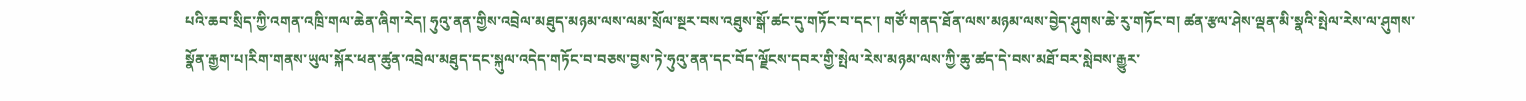པའི་ཆབ་སྲིད་ཀྱི་འགན་འཁྲི་གལ་ཆེན་ཞིག་རེད། ཧུའུ་ནན་གྱིས་འབྲེལ་མཐུད་མཉམ་ལས་ལམ་སྲོལ་སྔར་བས་འཐུས་སྒོ་ཚང་དུ་གཏོང་བ་དང་། གཙོ་གནད་ཐོན་ལས་མཉམ་ལས་བྱེད་ཤུགས་ཆེ་རུ་གཏོང་བ། ཚན་རྩལ་ཤེས་ལྡན་མི་སྣའི་སྤེལ་རེས་ལ་ཤུགས་སྣོན་རྒྱག་པ།རིག་གནས་ཡུལ་སྐོར་ཕན་ཚུན་འབྲེལ་མཐུད་དང་སྐུལ་འདེད་གཏོང་བ་བཅས་བྱས་ཏེ་ཧུའུ་ནན་དང་བོད་ལྗོངས་དབར་གྱི་སྤེལ་རེས་མཉམ་ལས་ཀྱི་ཆུ་ཚད་དེ་བས་མཐོ་བར་སླེབས་རྒྱུར་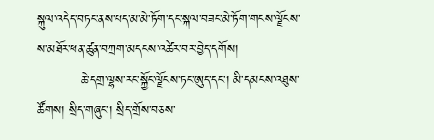སྐུལ་འདེད་བཏང་ནས་པད་མ་མེ་ཏོག་དང་སྐལ་བཟང་མེ་ཏོག་གངས་ལྗོངས་ས་མཐོར་ཕན་ཚུན་བཀྲག་མདངས་འཚེར་བར་བྱེད་དགོས།
          ཆེ་དགྲ་ལྷས་རང་སྐྱོང་ལྗོངས་ཏང་ཨུད་དང་། མི་དམངས་འཐུས་ཚོགས། སྲིད་གཞུང་། སྲིད་གྲོས་བཅས་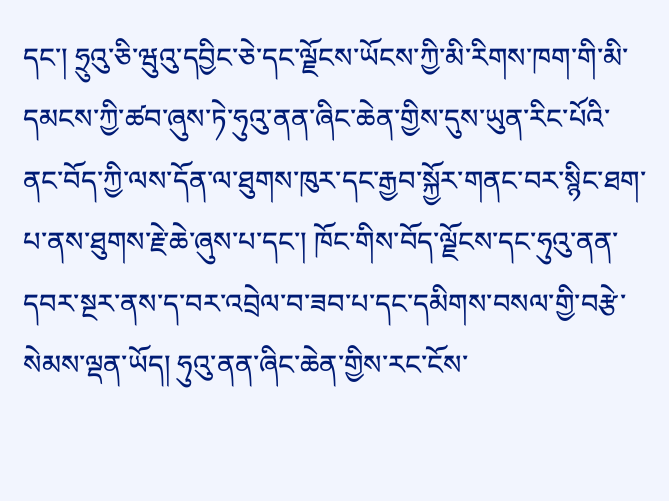དང་། ཧྲུའུ་ཅི་ཝུའུ་དབྱིང་ཅེ་དང་ལྗོངས་ཡོངས་ཀྱི་མི་རིགས་ཁག་གི་མི་དམངས་ཀྱི་ཚབ་ཞུས་ཏེ་ཧུའུ་ནན་ཞིང་ཆེན་གྱིས་དུས་ཡུན་རིང་པོའི་ནང་བོད་ཀྱི་ལས་དོན་ལ་ཐུགས་ཁུར་དང་རྒྱབ་སྐྱོར་གནང་བར་སྙིང་ཐག་པ་ནས་ཐུགས་རྗེ་ཆེ་ཞུས་པ་དང་། ཁོང་གིས་བོད་ལྗོངས་དང་ཧུའུ་ནན་དབར་སྔར་ནས་ད་བར་འབྲེལ་བ་ཟབ་པ་དང་དམིགས་བསལ་གྱི་བརྩེ་སེམས་ལྡན་ཡོད། ཧུའུ་ནན་ཞིང་ཆེན་གྱིས་རང་ངོས་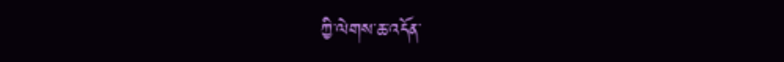ཀྱི་ལེགས་ཆ་འདོན་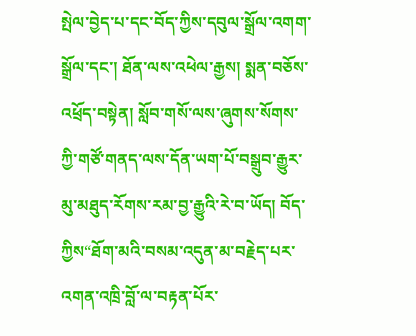སྤེལ་བྱེད་པ་དང་བོད་ཀྱིས་དབུལ་སྒྲོལ་འགག་སྒྲོལ་དང་། ཐོན་ལས་འཕེལ་རྒྱས། སྨན་བཅོས་འཕྲོད་བསྟེན། སློབ་གསོ་ལས་ཞུགས་སོགས་ཀྱི་གཙོ་གནད་ལས་དོན་ཡག་པོ་བསྒྲུབ་རྒྱུར་མུ་མཐུད་རོགས་རམ་བྱ་རྒྱུའི་རེ་བ་ཡོད། བོད་ཀྱིས“ཐོག་མའི་བསམ་འདུན་མ་བརྗེད་པར་འགན་འཁྲི་བློ་ལ་བརྟན་པོར་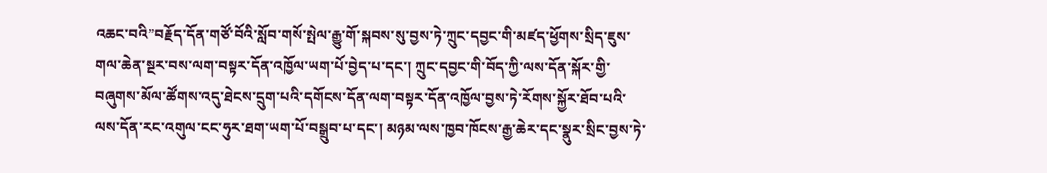འཆང་བའི”བརྗོད་དོན་གཙོ་བོའི་སློབ་གསོ་སྤེལ་རྒྱུ་གོ་སྐབས་སུ་བྱས་ཏེ་ཀྲུང་དབྱང་གི་མཛད་ཕྱོགས་སྲིད་ཇུས་གལ་ཆེན་སྔར་བས་ལག་བསྟར་དོན་འཁྱོལ་ཡག་པོ་བྱེད་པ་དང་། ཀྲུང་དབྱང་གི་བོད་ཀྱི་ལས་དོན་སྐོར་གྱི་བཞུགས་མོལ་ཚོགས་འདུ་ཐེངས་དྲུག་པའི་དགོངས་དོན་ལག་བསྟར་དོན་འཁྱོལ་བྱས་ཏེ་རོགས་སྐྱོར་ཐོབ་པའི་ལས་དོན་རང་འགུལ་ངང་ཧུར་ཐག་ཡག་པོ་བསྒྲུབ་པ་དང་། མཉམ་ལས་ཁྱབ་ཁོངས་རྒྱ་ཆེར་དང་སྣུར་སྲིང་བྱས་ཏེ་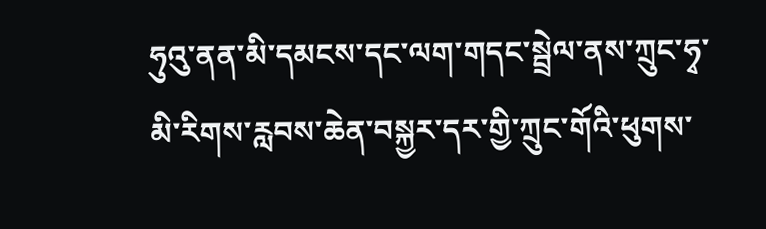ཧུའུ་ནན་མི་དམངས་དང་ལག་གདང་སྦྲེལ་ནས་ཀྲུང་ཧྭ་མི་རིགས་རླབས་ཆེན་བསྐྱར་དར་གྱི་ཀྲུང་གོའི་ཕུགས་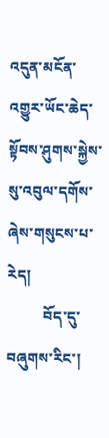འདུན་མངོན་འགྱུར་ཡོང་ཆེད་སྟོབས་ཤུགས་སྐྱེས་སུ་འབུལ་དགོས་ཞེས་གསུངས་པ་རེད།
          བོད་དུ་བཞུགས་རིང་།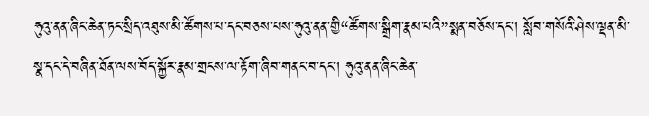ཧུའུ་ནན་ཞིང་ཆེན་ཏང་སྲིད་འཐུས་མི་ཚོགས་པ་དང་བཅས་པས་ཧུའུ་ནན་གྱི“ཚོགས་སྒྲིག་རྣམ་པའི”སྨན་བཅོས་དང་། སློབ་གསོའི་ཤེས་ལྡན་མི་སྣ་དང་དེ་བཞིན་ཐོན་ལས་བོད་སྐྱོར་རྣམ་གྲངས་ལ་རྟོག་ཞིབ་གནང་བ་དང་། ཧུའུ་ནན་ཞིང་ཆེན་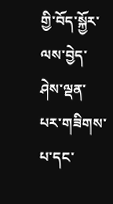གྱི་བོད་སྐྱོར་ལས་བྱེད་ཤེས་ལྡན་པར་གཟིགས་པ་དང་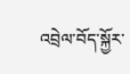འབྲེལ་བོད་སྐྱོར་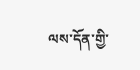ལས་དོན་གྱི་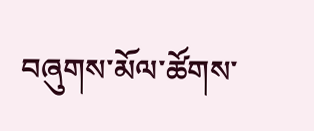བཞུགས་མོལ་ཚོགས་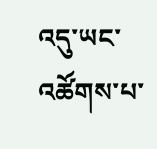འདུ་ཡང་འཚོགས་པ་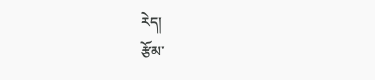རེད།
རྩོམ་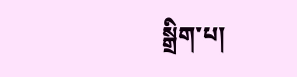སྒྲིག་པ།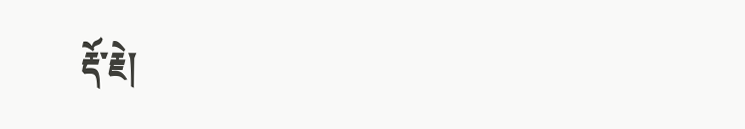རྡོ་རྗེ།